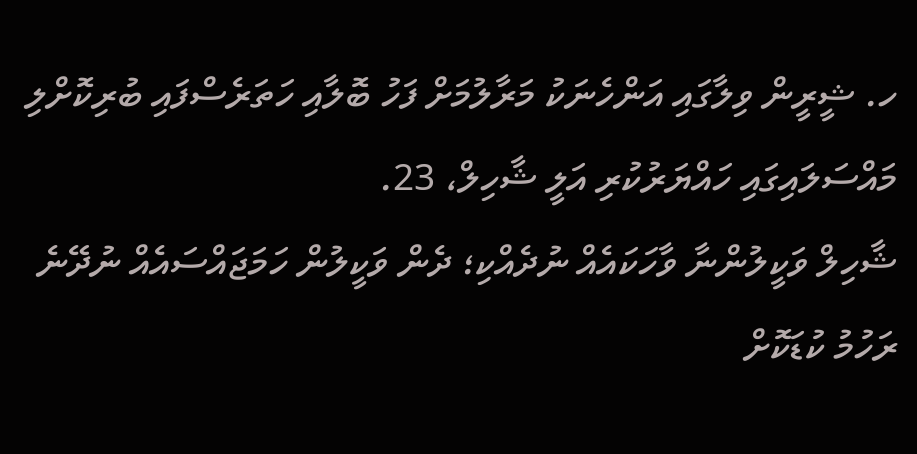ހ. ޝީރީން ވިލާގައި އަންހެނަކު މަރާލުމަށް ފަހު ބޮލާއި ހަތަރެސްފައި ބުރިކޮށްލި މައްސަލައިގައި ހައްޔަރުކުރި އަލީ ޝާހިލް، 23.
ޝާހިލް ވަކީލުންނާ ވާހަކައެއް ނުދެއްކި؛ ދެން ވަކީލުން ހަމަޖައްސައެއް ނުދޭނެ
ރަހުމު ކުޑަކޮށް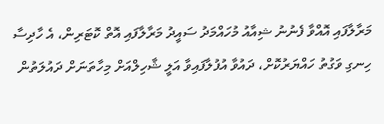މަރާލާފައި އޮއްވާ ފެނުނު ޝިއާއު މުހައްމަދު ސައީދު މަރާލާފައި އޮތް ކޮޓަރިން، އެ ހާދިސާ ހިނގި ވަގުތު ހައްޔަރުކޮށް، ދައުވާ އުފުލާފައިވާ އަލީ ޝާހިލްއަށް މިހާތަނަށް ދައުލަތުން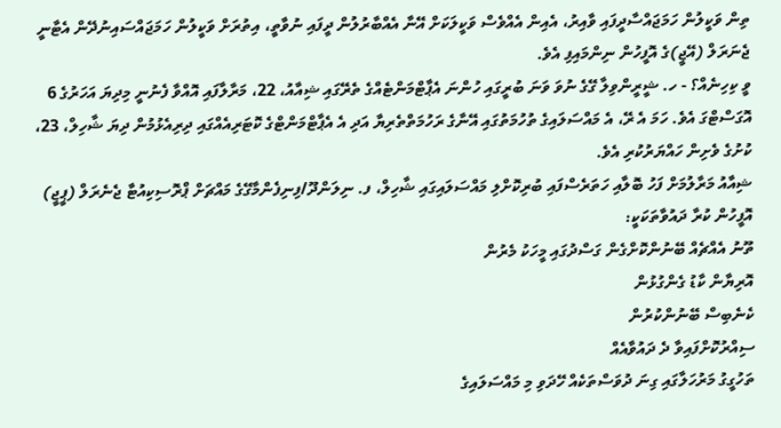ތިން ވަކީލުން ހަމަޖައްސާދީފައި ވާއިރު، އެއިން އެއްވެސް ވަކީލަކަށް އޭނާ އެއްބާރުލުން ދީފައި ނުވާތީ، އިތުރަށް ވަކީލުން ހަމަޖައްސައިނުދޭން އެޓާނީ ޖެނަރަލް (އޭޖީ)ގެ އޮފީހުން ނިންމައިފި އެވެ.
ވީ ކިހިނެއް؟ - ހ. ޝީރީންވިލާ ގޭގެ ނުވަ ވަނަ ބުރީގައި ހުންނަ އެޕާޓްމަންޓެއްގެ ތެރޭގައި ޝިއާއު، 22، މަރާލާފައި އޮއްވާ ފެނުނީ މިދިޔަ އަހަރުގެ 6 އޮގަސްޓްގަ އެވެ. ހަމަ އެ ރޭ، އެ މައްސަލައިގެ ތުހުމަތުގައި އޭނާގެ ރަހުމަތްތެރިޔާ އަދި އެ އެޕާޓްމަންޓްގެ ކޮޓަރިއެއްގައި ދިރިއެޅުމުން ދިޔަ ޝާހިލް، 23، ކުށުގެ ވެށިން ހައްޔަރުކުރި އެވެ.
ޝިއާއު މަރާލުމަށް ފަހު ބޮލާއި ހަތަރެސްފައި ބުރިކޮށްލި މައްސަލައިގައި ޝާހިލް، ފ. ނިލަންދޫ/ފިނިފެންމާގޭގެ މައްޗަށް ޕްރޮސިކިއުޓާ ޖެނެރަލް (ޕީޖީ) އޮފީހުން ކުރާ ދައުވާތަކަކީ:
ތޫނު އެއްޗެއް ބޭނުންކޮށްގެން ގަސްދުގައި މީހަކު މެރުން
އޮރިޔާން ކާޑު ގެންގުޅުން
ކެނެބިސް ބޭނުންކުރުން
ސިއްރުކޮށްފައިވާ ދެ ދައުވާއެއް
ތަހުގީގު މަރުހަލާގައި ގިނަ ދުވަސްތަކެއް ހޭދަވި މި މައްސަލައިގެ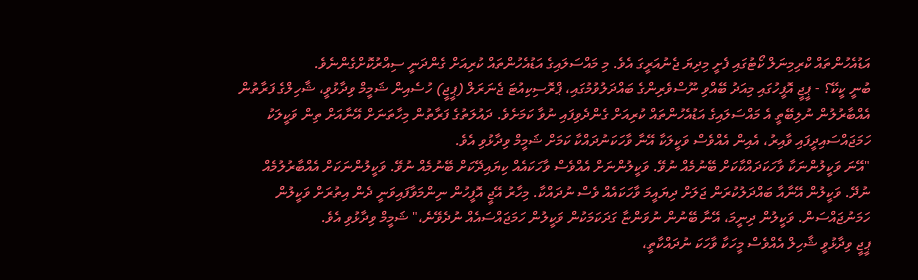އަޑުއެހުންތައް ކްރިމިނަލް ކޯޓުގައި ފެށީ މިދިޔަ ޖެނުއަރީގަ އެވެ. މި މައްސަލައިގެ އަޑުއެހުންތައް ކުރިއަށް ގެންދަނީ ސިއްރުކޮށްގެންނެވެ.
ބުނީ ކީކޭ؟ - ޕީޖީ އޮފީހުގައި މިއަދު ބޭއްވި ނޫސްވެރިންގެ ބައްދަލުވުމުގައި، ޕްރޮސިކިއުޓަ ޖެނަރަލް (ޕީޖީ) ހުސެއިން ޝަމީމް ވިދާޅުވީ، ޝާހިލްގެ ފަރާތުން އެއްބާރުލުން ނުލިބޭތީ އެ މައްސަލައިގެ އަޑުއެހުންތައް ކުރިއަށް ގެންދެވިފައި ނުވާ ކަމަށެވެ. ދައުލަތުގެ ފަރާތުން މިހާތަނަށް އޭނާއަށް ތިން ވަކީލަކު ހަމަޖައްސައިދީފައި ވާއިރު، އެއިން އެއްވެސް ވަކީލަކާ އޭނާ ވާހަކަނުދައްކާ ކަމަށް ޝަމީމް ވިދާޅުވި އެވެ.
"އޭނަ ވަކީލުންނަކާ ވާހަކަދައްކާކަށް ބޭނުމެއް ނުވޭ. ވަކީލުންނަށް އެއްވެސް ވާހަކައެއް ކިޔައިދޭކަށް ބޭނުމެއް ނުވޭ. ވަކީލުންނަކަށް އެއްބާރުލުމެއް ނުދޭ. ވަކީލުން އޭނާއާ ބައްދަލުކުރަން ޖަލަށް ދިޔައީމަ ވާހަކައެއް ވެސް ނުދައްކާ. މިހާރު އޭޖީ އޮފީހުން ނިންމަވާފައިވަނީ ދެން އިތުރަށް ވަކީލުން ހަމަނުޖައްސަން. ވަކީލުން ދިނީމަ، އޭނާ ބޭނުން ނުވަންޏާ ގަދަކަމަކުން ވަކީލުން ހަމަޖައްސައެއް ނުދެވޭނެ،" ޝަމީމް ވިދާޅުވި އެވެ.
ޕީޖީ ވިދާޅުވީ ޝާހިލް އެއްވެސް މީހަކާ ވާހަކަ ނުދައްކާތީ،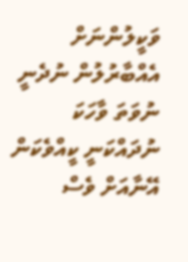ވަކީލުންނަށް އެއްބާރުލުން ނުދެނީ ނުވަތަ ވާހަކަ ނުދައްކަނީ ކީއްވެކަން އޭނާއަށް ވެސް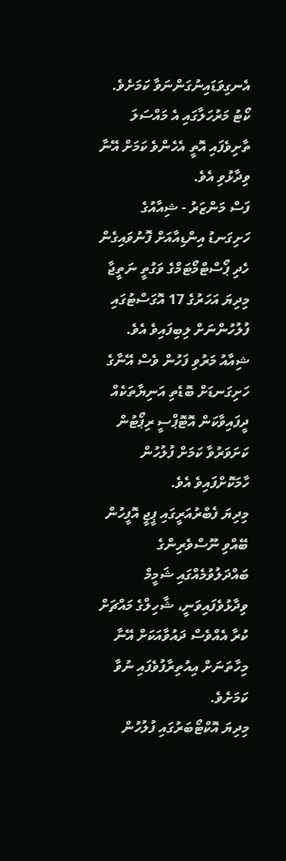އެނގިވަޑައިނުގަންނަވާ ކަމަށެވެ. ކޯޓު މަރުހަލާގައި އެ މައްސަލަ ތާށިވެފައި އޮތީ އެހެންވެ ކަމަށް އޭނާ ވިދާޅުވި އެވެ.
ފަސް މަންޒަރު - ޝިއާއުގެ ހަށިގަނޑު އިންޑިއާއަށް ފޮނުވައިގެން ހެދި ޕޯސްޓްމޯޓަމްގެ ވަގުތީ ނަތީޖާ މިދިޔަ އަހަރުގެ 17 އޮގަސްޓުގައި ފުލުހުންނަށް ލިބިފައިވެ އެވެ. ޝިއާއު މަރުވި ފަހުން ވެސް އޭނާގެ ހަށިގަނޑަށް ބޮޑެތި އަނިޔާތަކެއް ދީފައިވާކަން އޮޓޮޕްސީ ރިޕޯޓުން ކަށަވަރުވާ ކަމަށް ފުލުހުން ހާމަކޮށްފައިވެ އެވެ.
މިދިޔަ ފެބްރުއަރީގައި ޕީޖީ އޮފީހުން ބޭއްވި ނޫސްވެރިންގެ ބައްދަލުވުމެއްގައި ޝަމީމް ވިދާޅުވެފައިވަނީ، ޝާހިލްގެ މައްޗަށް ކުރާ އެއްވެސް ދައުވާއަކަށް އޭނާ މިހާތަނަށް އިއުތިރާފުވެފައި ނުވާ ކަމަށެވެ.
މިދިޔަ އޮކްޓޯބަރުގައި ފުލުހުން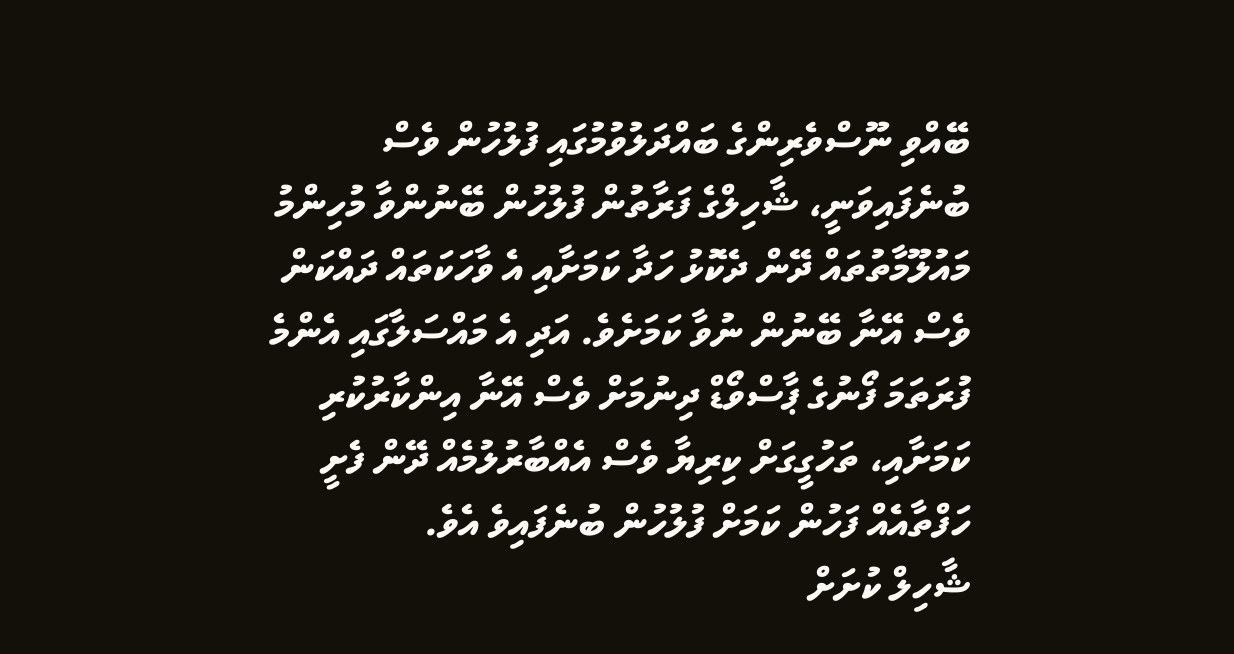ބޭއްވި ނޫސްވެރިންގެ ބައްދަލުވުމުގައި ފުލުހުން ވެސް ބުނެފައިވަނީ، ޝާހިލްގެ ފަރާތުން ފުލުހުން ބޭނުންވާ މުހިންމު މައުލޫމާތުތައް ދޭން ދެކޮޅު ހަދާ ކަމަށާއި އެ ވާހަކަތައް ދައްކަން ވެސް އޭނާ ބޭނުން ނުވާ ކަމަށެވެ. އަދި އެ މައްސަލާގައި އެންމެ ފުރަތަމަ ފޯނުގެ ޕާސްވޯޑް ދިނުމަށް ވެސް އޭނާ އިންކާރުކުރި ކަމަށާއި، ތަހުގީގަށް ކިރިޔާ ވެސް އެއްބާރުލުމެއް ދޭން ފެށީ ހަފްތާއެއް ފަހުން ކަމަށް ފުލުހުން ބުނެފައިވެ އެވެ.
ޝާހިލް ކުށަށް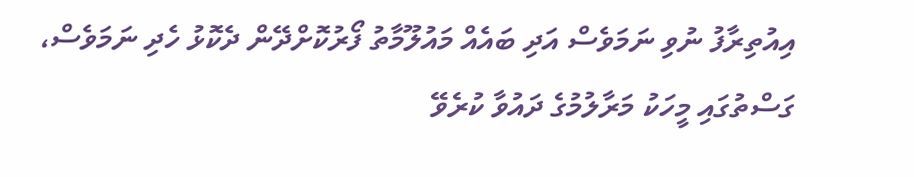އިއުތިރާފު ނުވި ނަމަވެސް އަދި ބައެއް މައުލޫމާތު ފޯރުކޮށްދޭން ދެކޮޅު ހެދި ނަމަވެސް، ގަސްތުގައި މީހަކު މަރާލުމުގެ ދައުވާ ކުރެވޭ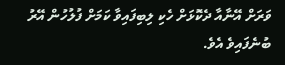ވަރަށް އޭނާއާ ދެކޮޅަށް ހެކި ލިބިފައިވާ ކަމަށް ފުލުހުން އޭރު ބުނެފައިވެ އެވެ.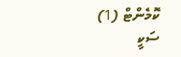ކޮމެންޓް (1)
ސަކީ